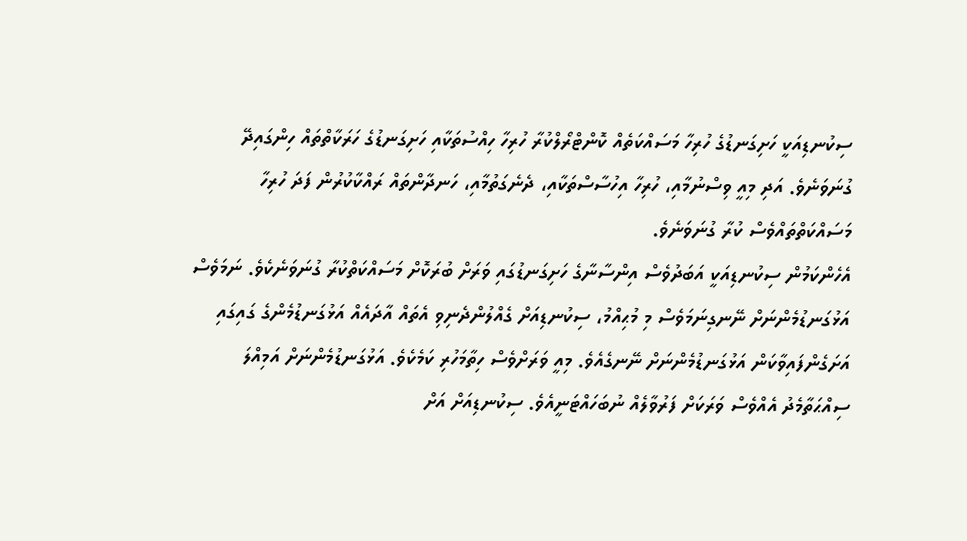ސިކުނޑިއަކީ ހަށިގަނޑުގެ ހުރިހާ މަސައްކަތެއް ކޮންޓްރޯލްކުރާ ހުރިހާ ހިއްސުތަކާއި ހަށިގަނޑުގެ ހަރަކާތްތައް ހިންގައިދޭ ގުނަވަނެވެ. އަދި މިއީ ވިސްނުމާއި، ހުރިހާ އިހުސާސްތަކާއި، ދެނެގަތުމާއި، ހަނދާންތައް ރައްކާކުރުން ފަދަ ހުރިހާ މަސައްކަތްތައްވެސް ކުރާ ގުނަވަނެވެ.
އެހެންކަމުން ސިކުނޑިއަކީ އަބަދުވެސް އިންސާނާގެ ހަށިގަނޑުގައި ވަރަށް ބުރަކޮށް މަސައްކަތްކުރާ ގުނަވަނެކެވެ. ނަމަވެސް އަޅުގަނޑުމެންނަށް ނޭނގިނަމަވެސް މި މުޙިއްމު، ސިކުނޑިއަށް ގެއްލުންދެނިވި އެތައް އާދައެއް އަޅުގަނޑުމެންގެ ގައިގައި އަށަގެންފައިވާކަން އަޅުގަނޑުމެންނަށް ނޭނގެއެވެ. މިއީ ވަރަށްވެސް ހިތާމަހުރި ކަމެކެވެ. އަޅުގަނޑުމެންނަށް އަމިއްލަ ސިއްޙަތާމެދު އެއްވެސް ވަރަކަށް ފަރުވާލެއް ނުބަހައްޓަނީއެވެ. ސިކުނޑިއަށް އަށް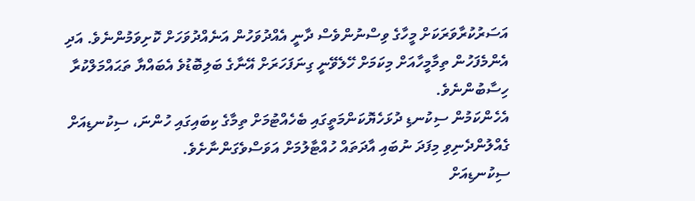އަސަރުކުރާވަރަކަށް މީހާގެ ވިސްނުންވެސް ދާނީ އެއްދުވަހުން އަނެއްދުވަހަށް ކޮށިވަމުންނެވެ. އަދި އެންމެފަހުން ތިމާމީހާއަށް މިކަމަށް ހޭލެވޭނީ ގިނަފަހަރަށް އޭނާގެ ބަލިބޮޑުވެ އެބައްޔާ ތަޙައްމަލްކުރާ ހިސާބުންނެވެ.
އެހެންކަމުން ސިކުނޑި ދުޅަހެޔޮކަންމަތީގައި ބެހެއްޓުމަށް ތިމާގެ ކިބައިގައި ހުންނަ، ސިކުނޑިއަށް ގެއްލުންދެނިވި މިފަދަ ނުބައި އާދަތައް ހުއްޓާލުމަށް އަވަސްވެގަންނާށެވެ.
ސިކުނޑިއަށް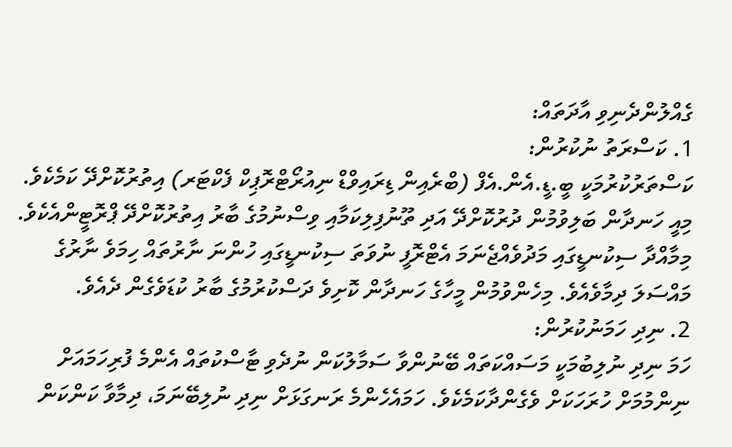ގެއްލުންދެނިވި އާދަތައް:
1. ކަސްރަތު ނުކުރުން:
ކަސްތަރުކުރުމަކީ ބީ.ޑީ.އެން.އެފް (ބްރެއިން ޑިރައިވްޑް ނިއުރޯޓްރޮޕިކް ފެކްޓަރ) އިތުރުކޮށްދޭ ކަމެކެވެ. މިއީ ހަނދާން ބަލިވުމުން ދުރުކޮށްދޭ އަދި ތޫނުފިލިކަމާއި ވިސްނުމުގެ ބާރު އިތުރުކޮށްދޭ ޕްރޮޓީންއެކެވެ. މިމާއްދާ ސިކުނޑީގައި މަދުވެއްޖެނަމަ އެޓްރޮފީ ނުވަތަ ސިކުނޑީގައި ހުންނަ ނާރުތައް ހިމަވެ ނާރުގެ މައްސަލަ ދިމާވެއެވެ. މިހެންވުމުން މީހާގެ ހަނދާން ކޮށިވެ ދަސްކުރުމުގެ ބާރު ކުޑަވެގެން ދެއެވެ.
2. ނިދި ހަމަނުކުރުން:
ހަމަ ނިދި ނުލިބުމަކީ މަސައްކަތައް ބޭނުންވާ ސަމާލުކަން ނުދެވި ޓާސްކުތައް އެންމެ ފުރިހަމައަށް ނިންމުމަށް ހުރަހަކަށް ވެގެންދާކަމެކެވެ. ހަމައެހެންމެ ރަނގަޅަށް ނިދި ނުލިބޭނަމަ، ދިމާވާ ކަންކަން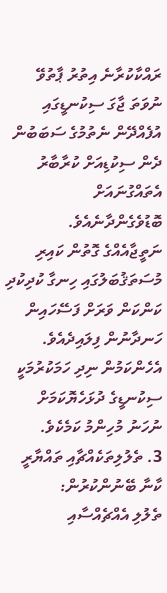ރައްކާކުރާނެ އިތުރު ޕާތުވޭ ނުވަތަ ޖާގަ ސިކުނޑީގައި އުފެއްދޭން ނެތުމުގެ ސަބަބުން ދެން ސިކުޑިއަށް ކުރާބާރު އެތައްގުނައަށް ބޮޑުވެގެންދާނެއެވެ. ނަތީޖާއެއްގެ ގޮތުން ކައިރި މުސަތަޤުބަލުގައި ހިނގާ ކުދިކުދި ކަންކަން ވަރަށް ފަސޭހައިން ހަނދާނުން ފިލައިދެއެވެ. އެހެންކަމުން ނިދި ހަމަކުރުމަކީ ސިކުނޑީގެ ދުޅަހެޔޮކަމަށް ނުހަނު މުހިންމު ކަމެކެވެ.
3. ތެލުލިތަކެއްޗާއި ތައްޔާރީ ކާނާ ބޭނުންކުރުން:
ތެލުލި އެއްޗެއްސާއި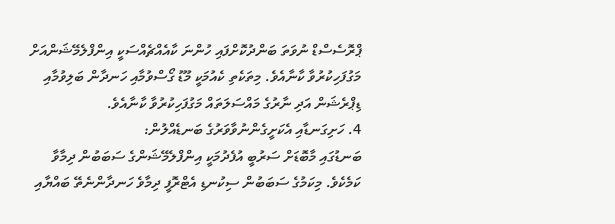ޕްރޮސެސްޑް ނުވަތަ ބަންދުކޮށްފައި ހުންނަ ކާއެއްޗެއްސަކީ އިންފްލެމޭޝަންއަށް މަގުފަހިކުރުވާ ކާނާއެވެ. މިތަކެތި ކެއުމަކީ މޫޑު ގޯސްވުމާއި ހަނދާން ބަލިވުމާއި ޑިޕްރެޝަން އަދި ނާރުގެ މައްސަލަތައް މަގުފަހިކުރުވާ ކާނާއެވެ.
4. ހަށިގަނޑާއި އެކަށީގެންނުވާވަރުގެ ބަނޑެއްލުން:
ބަނޑުގައި މާބޮޑަށް ސަރުބީ އުފެދުމަކީ އިންފްލެމޭޝަންގެ ސަބަބުން ދިމާވާ ކަމެކެވެ. މިކަމުގެ ސަބަބުން ސިކުނޑި އެޓްރޮފީ ދިމާވެ ހަނދާންނެތޭ ބައްޔާއި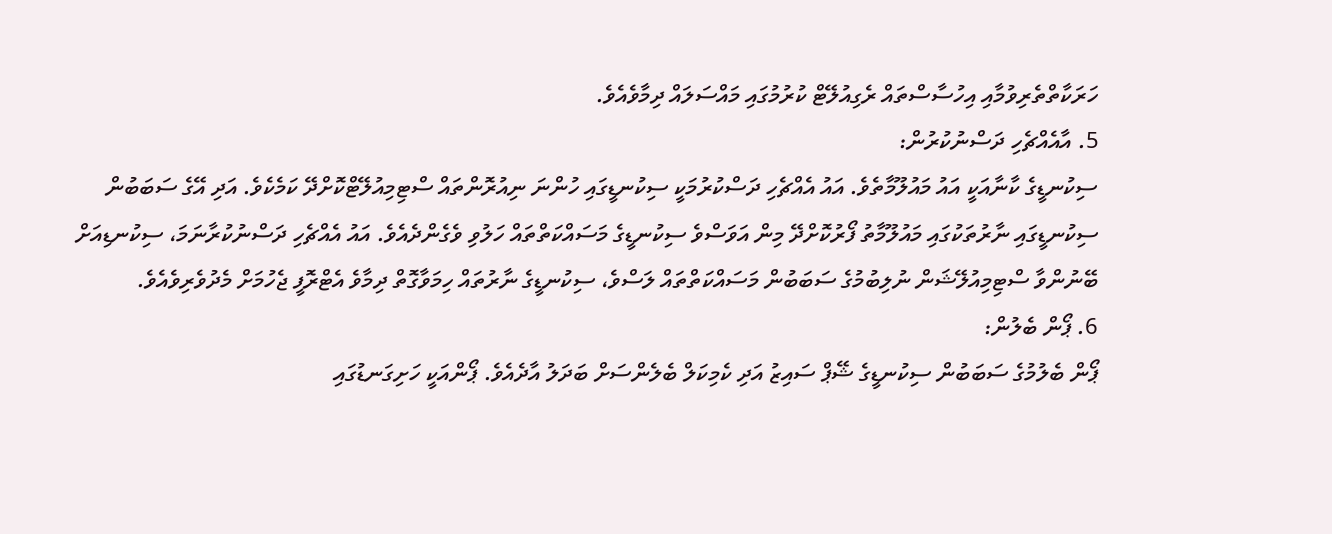ހަރަކާތްތެރިވުމާއި އިހުސާސްތައް ރެގިއުލޭޓް ކުރުމުގައި މައްސަލައް ދިމާވެއެވެ.
5. އާއެއްޗެހި ދަސްނުކުރުން:
ސިކުނޑީގެ ކާނާއަކީ އައު މައުލޫމާތެވެ. އައު އެއްޗެހި ދަސްކުރުމަކީ ސިކުނޑީގައި ހުންނަ ނިއުރޮންތައް ސްޓިމިއުލޭޓްކޮށްދޭ ކަމެކެވެ. އަދި އޭގެ ސަބަބުން ސިކުނޑީގައި ނާރުތަކުގައި މައުލޫމާތު ފޯރުކޮށްދޭ މިން އަވަސްވެ ސިކުނޑީގެ މަސައްކަތްތައް ހަލުވި ވެގެންދެއެވެ. އައު އެއްޗެހި ދަސްނުކުރާނަމަ، ސިކުނޑިއަށް ބޭނުންވާ ސްޓިމިއުލޭޝަން ނުލިބުމުގެ ސަބަބުން މަސައްކަތްތައް ލަސްވެ، ސިކުނޑީގެ ނާރުތައް ހިމަވާގޮތް ދިމާވެ އެޓްރޮފީ ޖެހުމަށް މެދުވެރިވެއެވެ.
6. ޕޯން ބެލުން:
ޕޯން ބެލުމުގެ ސަބަބުން ސިކުނޑީގެ ޝޭޕް ސައިޒު އަދި ކެމިކަލް ބެލެންސަށް ބަދަލު އާދެއެވެ. ޕޯންއަކީ ހަށިގަނޑުގައި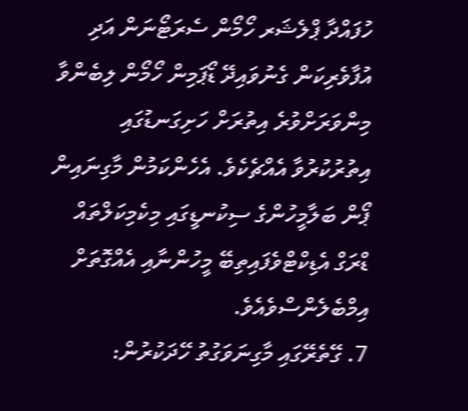ހުފައްދާ ޕްލެޝަރ ހޯމޯން ސެރަޓޯނަން އަދި އުފާވެރިކަން ގެނުވައިދޭ ޑޯޕަމިން ހޯމޯން ލިބެންވާ މިންވަރަށްވުރެ އިތުރަށް ހަށިގަނޑުގައި އިތުރުކުރުވާ އެއްޗެކެވެ. އެހެންކަމުން މާގިނައިން ޕޯން ބަލާމީހުންގެ ސިކުނޑީގައި މިކެމިކަލްތައް ޑްރަގް އެޑިކްޓްވެފައިތިބޭ މީހުންނާއި އެއްގޮތަށް އިމްބެލެންސްވެއެވެ.
7. ގޭތެރޭގައި މާގިނަވަގުތު ހޭދަކުރުން: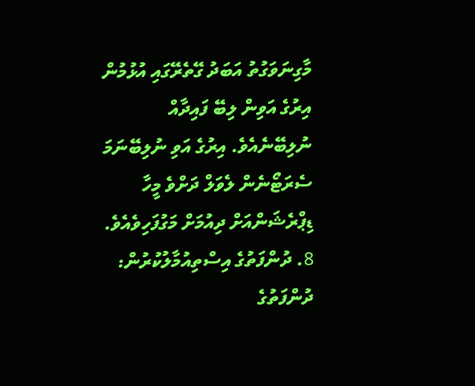މާގިނަވަގުތު އަބަދު ގޭތެރޭގައި އުޅުމުން އިރުގެ އަވިން ލިބޭ ފައިދާއް ނުލިބޭނެއެވެ. އިރުގެ އަވި ނުލިބޭނަމަ ސެރަޓޯނެން ލެވަލް ދަށްވެ މީހާ ޑިޕްރެޝަންއަށް ދިއުމަށް މަގުފަހިވެއެވެ.
8. ދުންފަތުގެ އިސްތިއުމާލުކުރުން:
ދުންފަތުގެ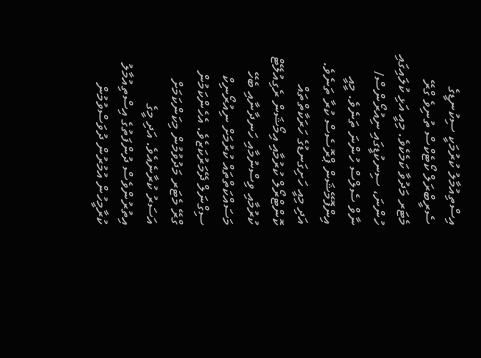އިސްތިއުމާލު ކުރުމަކީ ސިކުނޑީގެ ސެރީބްރަލް ކޯޓެކްސް ތުނިވެ ގްރޭ މެޓަރ މަދުވާ ކަމެކެވެ. މިއީ އަޅި ކުލައިގައި ހުންނަ، ސިނކުޑީގައި ނިއުރޯންސް/ ނާވް ސެލްސް ހުންނަ ތަނެވެ. މީއީ އިންފޮމޭޝަން ޕްރޮސެސް ކުރާ ތަނެވެ. އަދި މިއީ ހަށިގަނޑުގެ ހަރަކާތްތައް ކޮންޓްރޯލް ކުރުމާއި އިމޯޝަން ރެގިއުލޭޓް ކުރުމާއި ވިސްނުމާއި ހަނދާނާއި ބެހޭ މަސައްކަތްތައް ކުރުމަށް ނިއުރޯނިކް ސިގްނަލް ދޭމަރުކަޒެވެ. އެހެންކަމުން ގްރޭ މެޓަރ މަދުވުމުން މިކަންކަމަށް އަސަރު ކުރާނެއެވެ. އަދި މީގެ އިތުރުންވެސް ދުންފަތުގެ އިސްތިއުމާލު ކުރާމީހުން އުމުރުން ދުވަސްވުމުން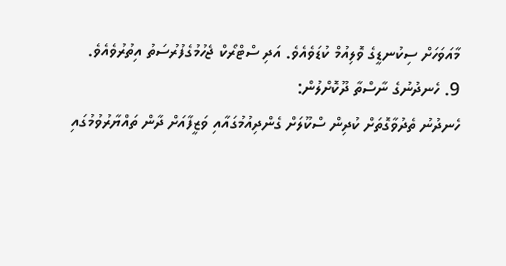މާއަވަހަށް ސިކުނޑީގެ ވޮލިއުމް ކުޑަވެއެވެ. އަދި ސްޓްރޯކް ޖެހުމުގެފުރުސަތު އިތުރުވެއެވެ.
9. ހެނދުނުގެ ނާސްތާ ދޫކޮށްލުން:
ހެނދުނު ތެދުވާގޮތަށް ކުދިން ސްކޫލަށް ގެންދިއުމުގައާއި ވަޒީފާއަށް ދާން ތައްޔާރުވުމުގައި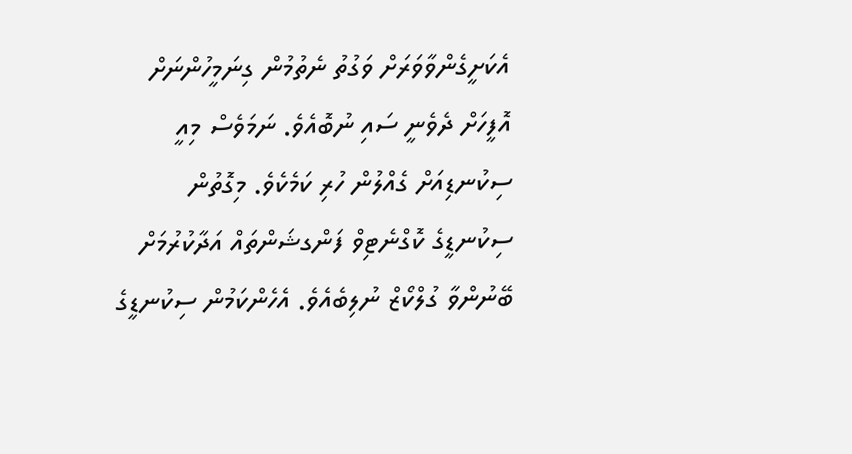އެކަށީގެންވާވަރަށް ވަގުތު ނެތުމުން ގިނަމީހުންނަށް އޮފީހަށް ދެވެނީ ސައި ނުބޮއެވެ. ނަމަވެސް މިއީ ސިކުނޑިއަށް ގެއްލުން ހުރި ކަމެކެވެ. މިގޮތުން ސިކުނޑީގެ ކޮގްނެޓިވް ފަންގޝަންތައް އަދާކުރުމަށް ބޭނުންވާ ގުލްކޯޒް ނުލިބެއެވެ. އެހެންކަމުން ސިކުނޑީގެ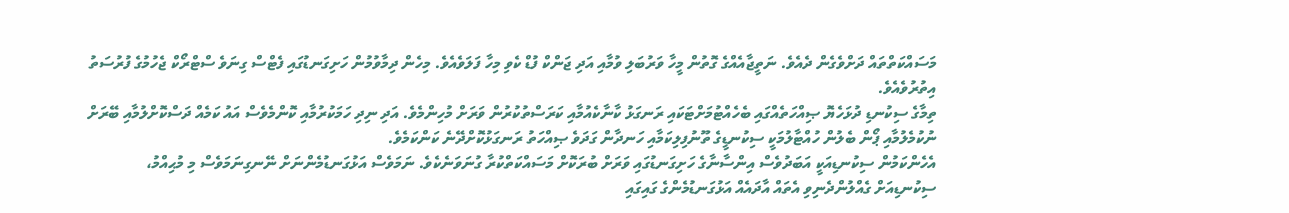މަސައްކަތްތައް ދަށްވެގެން ދެއެވެ. ނަތީޖާއެއްގެ ގޮތުން މީހާ ވަރުބަލި ވުމާއި އަދި ޖަންކް ފުޑް ކެވި މިހާ ފަލަވެއެވެ. މިހެން ދިމާވުމުން ހަށިގަނޑުގައި ފެޓްސް ގިނަވެ ސްޓްރޯކް ޖެހުމުގެ ފުރުސަތު އިތުރުވެއެވެ.
ތިމާގެ ސިކުނޑި ދުޅަހެޔޮ ޞިއްހަތެއްގައި ބެހެއްޓުމަށްޓަކައި ރަނގަޅު ކާނާކެއުމާއި ކަރަސްތުކުރުން ވަރަށް މުހިންމެވެ. އަދި ނިދި ހަމަކުރުމާއި ކޮންމެވެސް އައު ކަމެއް ދަސްކޮށްލުމާއި ބޭރަށް ނުކުމެލުމާއި ޕޯން ބެލުން ހުއްޓާލުމަކީ ސިކުނޑީގެ ތޫނުފިލިކަމާއި ހަނދާން ގަދަވެ ޞިއްހަތު ރަނގަޅުކޮށްދޭނެ ކަންކަމެވެ.
އެހެންކަމުން ސިކުނޑިއަކީ އަބަދުވެސް އިންސާނާގެ ހަށިގަނޑުގައި ވަރަށް ބުރަކޮށް މަސައްކަތްކުރާ ގުނަވަނެކެވެ. ނަމަވެސް އަޅުގަނޑުމެންނަށް ނޭނގިނަމަވެސް މި މުޙިއްމު، ސިކުނޑިއަށް ގެއްލުންދެނިވި އެތައް އާދައެއް އަޅުގަނޑުމެންގެ ގައިގައި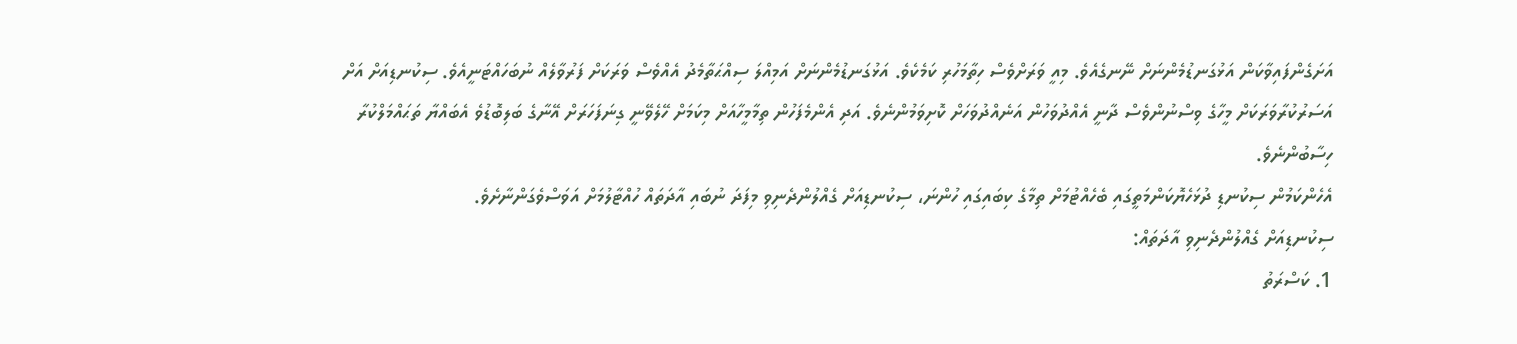އަށަގެންފައިވާކަން އަޅުގަނޑުމެންނަށް ނޭނގެއެވެ. މިއީ ވަރަށްވެސް ހިތާމަހުރި ކަމެކެވެ. އަޅުގަނޑުމެންނަށް އަމިއްލަ ސިއްޙަތާމެދު އެއްވެސް ވަރަކަށް ފަރުވާލެއް ނުބަހައްޓަނީއެވެ. ސިކުނޑިއަށް އަށް އަސަރުކުރާވަރަކަށް މީހާގެ ވިސްނުންވެސް ދާނީ އެއްދުވަހުން އަނެއްދުވަހަށް ކޮށިވަމުންނެވެ. އަދި އެންމެފަހުން ތިމާމީހާއަށް މިކަމަށް ހޭލެވޭނީ ގިނަފަހަރަށް އޭނާގެ ބަލިބޮޑުވެ އެބައްޔާ ތަޙައްމަލްކުރާ ހިސާބުންނެވެ.
އެހެންކަމުން ސިކުނޑި ދުޅަހެޔޮކަންމަތީގައި ބެހެއްޓުމަށް ތިމާގެ ކިބައިގައި ހުންނަ، ސިކުނޑިއަށް ގެއްލުންދެނިވި މިފަދަ ނުބައި އާދަތައް ހުއްޓާލުމަށް އަވަސްވެގަންނާށެވެ.
ސިކުނޑިއަށް ގެއްލުންދެނިވި އާދަތައް:
1. ކަސްރަތު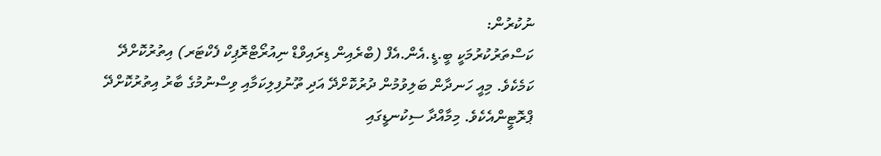ނުކުރުން:
ކަސްތަރުކުރުމަކީ ބީ.ޑީ.އެން.އެފް (ބްރެއިން ޑިރައިވްޑް ނިއުރޯޓްރޮޕިކް ފެކްޓަރ) އިތުރުކޮށްދޭ ކަމެކެވެ. މިއީ ހަނދާން ބަލިވުމުން ދުރުކޮށްދޭ އަދި ތޫނުފިލިކަމާއި ވިސްނުމުގެ ބާރު އިތުރުކޮށްދޭ ޕްރޮޓީންއެކެވެ. މިމާއްދާ ސިކުނޑީގައި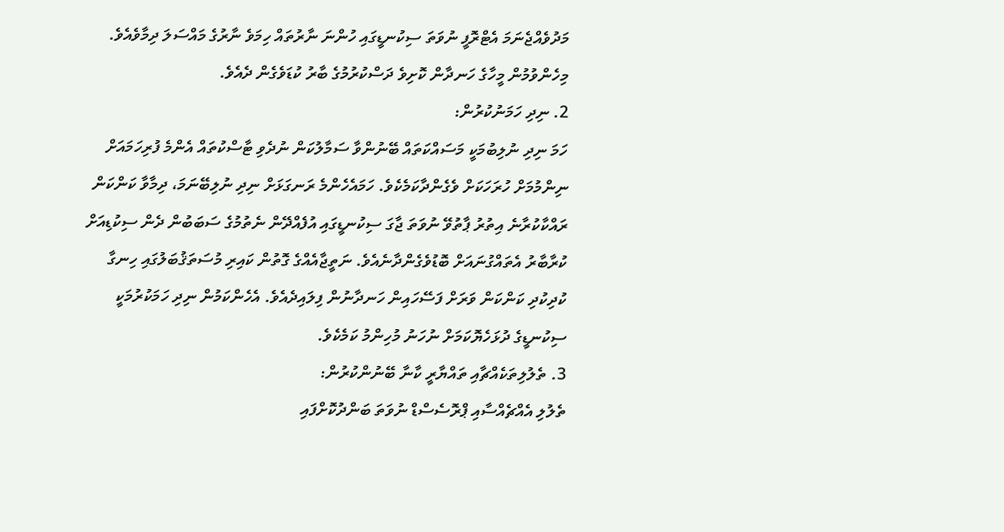މަދުވެއްޖެނަމަ އެޓްރޮފީ ނުވަތަ ސިކުނޑީގައި ހުންނަ ނާރުތައް ހިމަވެ ނާރުގެ މައްސަލަ ދިމާވެއެވެ. މިހެންވުމުން މީހާގެ ހަނދާން ކޮށިވެ ދަސްކުރުމުގެ ބާރު ކުޑަވެގެން ދެއެވެ.
2. ނިދި ހަމަނުކުރުން:
ހަމަ ނިދި ނުލިބުމަކީ މަސައްކަތައް ބޭނުންވާ ސަމާލުކަން ނުދެވި ޓާސްކުތައް އެންމެ ފުރިހަމައަށް ނިންމުމަށް ހުރަހަކަށް ވެގެންދާކަމެކެވެ. ހަމައެހެންމެ ރަނގަޅަށް ނިދި ނުލިބޭނަމަ، ދިމާވާ ކަންކަން ރައްކާކުރާނެ އިތުރު ޕާތުވޭ ނުވަތަ ޖާގަ ސިކުނޑީގައި އުފެއްދޭން ނެތުމުގެ ސަބަބުން ދެން ސިކުޑިއަށް ކުރާބާރު އެތައްގުނައަށް ބޮޑުވެގެންދާނެއެވެ. ނަތީޖާއެއްގެ ގޮތުން ކައިރި މުސަތަޤުބަލުގައި ހިނގާ ކުދިކުދި ކަންކަން ވަރަށް ފަސޭހައިން ހަނދާނުން ފިލައިދެއެވެ. އެހެންކަމުން ނިދި ހަމަކުރުމަކީ ސިކުނޑީގެ ދުޅަހެޔޮކަމަށް ނުހަނު މުހިންމު ކަމެކެވެ.
3. ތެލުލިތަކެއްޗާއި ތައްޔާރީ ކާނާ ބޭނުންކުރުން:
ތެލުލި އެއްޗެއްސާއި ޕްރޮސެސްޑް ނުވަތަ ބަންދުކޮށްފައި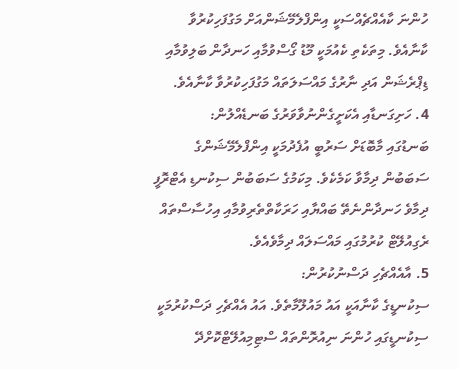ހުންނަ ކާއެއްޗެއްސަކީ އިންފްލެމޭޝަންއަށް މަގުފަހިކުރުވާ ކާނާއެވެ. މިތަކެތި ކެއުމަކީ މޫޑު ގޯސްވުމާއި ހަނދާން ބަލިވުމާއި ޑިޕްރެޝަން އަދި ނާރުގެ މައްސަލަތައް މަގުފަހިކުރުވާ ކާނާއެވެ.
4. ހަށިގަނޑާއި އެކަށީގެންނުވާވަރުގެ ބަނޑެއްލުން:
ބަނޑުގައި މާބޮޑަށް ސަރުބީ އުފެދުމަކީ އިންފްލެމޭޝަންގެ ސަބަބުން ދިމާވާ ކަމެކެވެ. މިކަމުގެ ސަބަބުން ސިކުނޑި އެޓްރޮފީ ދިމާވެ ހަނދާންނެތޭ ބައްޔާއި ހަރަކާތްތެރިވުމާއި އިހުސާސްތައް ރެގިއުލޭޓް ކުރުމުގައި މައްސަލައް ދިމާވެއެވެ.
5. އާއެއްޗެހި ދަސްނުކުރުން:
ސިކުނޑީގެ ކާނާއަކީ އައު މައުލޫމާތެވެ. އައު އެއްޗެހި ދަސްކުރުމަކީ ސިކުނޑީގައި ހުންނަ ނިއުރޮންތައް ސްޓިމިއުލޭޓްކޮށްދޭ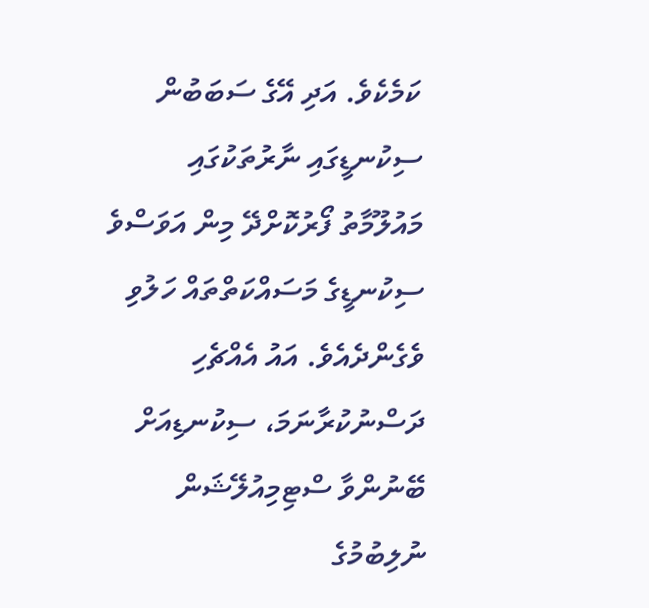ކަމެކެވެ. އަދި އޭގެ ސަބަބުން ސިކުނޑީގައި ނާރުތަކުގައި މައުލޫމާތު ފޯރުކޮށްދޭ މިން އަވަސްވެ ސިކުނޑީގެ މަސައްކަތްތައް ހަލުވި ވެގެންދެއެވެ. އައު އެއްޗެހި ދަސްނުކުރާނަމަ، ސިކުނޑިއަށް ބޭނުންވާ ސްޓިމިއުލޭޝަން ނުލިބުމުގެ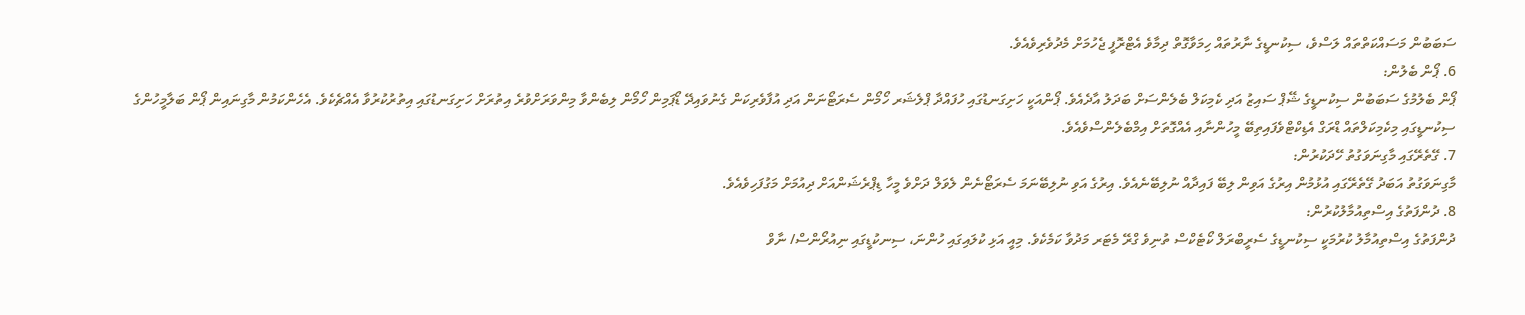ސަބަބުން މަސައްކަތްތައް ލަސްވެ، ސިކުނޑީގެ ނާރުތައް ހިމަވާގޮތް ދިމާވެ އެޓްރޮފީ ޖެހުމަށް މެދުވެރިވެއެވެ.
6. ޕޯން ބެލުން:
ޕޯން ބެލުމުގެ ސަބަބުން ސިކުނޑީގެ ޝޭޕް ސައިޒު އަދި ކެމިކަލް ބެލެންސަށް ބަދަލު އާދެއެވެ. ޕޯންއަކީ ހަށިގަނޑުގައި ހުފައްދާ ޕްލެޝަރ ހޯމޯން ސެރަޓޯނަން އަދި އުފާވެރިކަން ގެނުވައިދޭ ޑޯޕަމިން ހޯމޯން ލިބެންވާ މިންވަރަށްވުރެ އިތުރަށް ހަށިގަނޑުގައި އިތުރުކުރުވާ އެއްޗެކެވެ. އެހެންކަމުން މާގިނައިން ޕޯން ބަލާމީހުންގެ ސިކުނޑީގައި މިކެމިކަލްތައް ޑްރަގް އެޑިކްޓްވެފައިތިބޭ މީހުންނާއި އެއްގޮތަށް އިމްބެލެންސްވެއެވެ.
7. ގޭތެރޭގައި މާގިނަވަގުތު ހޭދަކުރުން:
މާގިނަވަގުތު އަބަދު ގޭތެރޭގައި އުޅުމުން އިރުގެ އަވިން ލިބޭ ފައިދާއް ނުލިބޭނެއެވެ. އިރުގެ އަވި ނުލިބޭނަމަ ސެރަޓޯނެން ލެވަލް ދަށްވެ މީހާ ޑިޕްރެޝަންއަށް ދިއުމަށް މަގުފަހިވެއެވެ.
8. ދުންފަތުގެ އިސްތިއުމާލުކުރުން:
ދުންފަތުގެ އިސްތިއުމާލު ކުރުމަކީ ސިކުނޑީގެ ސެރީބްރަލް ކޯޓެކްސް ތުނިވެ ގްރޭ މެޓަރ މަދުވާ ކަމެކެވެ. މިއީ އަޅި ކުލައިގައި ހުންނަ، ސިނކުޑީގައި ނިއުރޯންސް/ ނާވް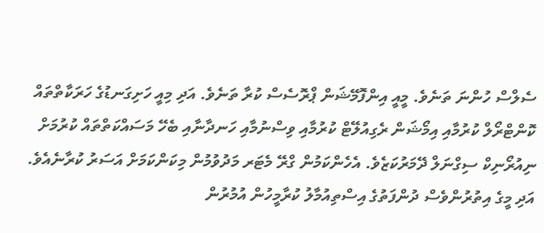ސެލްސް ހުންނަ ތަނެވެ. މީއީ އިންފޮމޭޝަން ޕްރޮސެސް ކުރާ ތަނެވެ. އަދި މިއީ ހަށިގަނޑުގެ ހަރަކާތްތައް ކޮންޓްރޯލް ކުރުމާއި އިމޯޝަން ރެގިއުލޭޓް ކުރުމާއި ވިސްނުމާއި ހަނދާނާއި ބެހޭ މަސައްކަތްތައް ކުރުމަށް ނިއުރޯނިކް ސިގްނަލް ދޭމަރުކަޒެވެ. އެހެންކަމުން ގްރޭ މެޓަރ މަދުވުމުން މިކަންކަމަށް އަސަރު ކުރާނެއެވެ. އަދި މީގެ އިތުރުންވެސް ދުންފަތުގެ އިސްތިއުމާލު ކުރާމީހުން އުމުރުން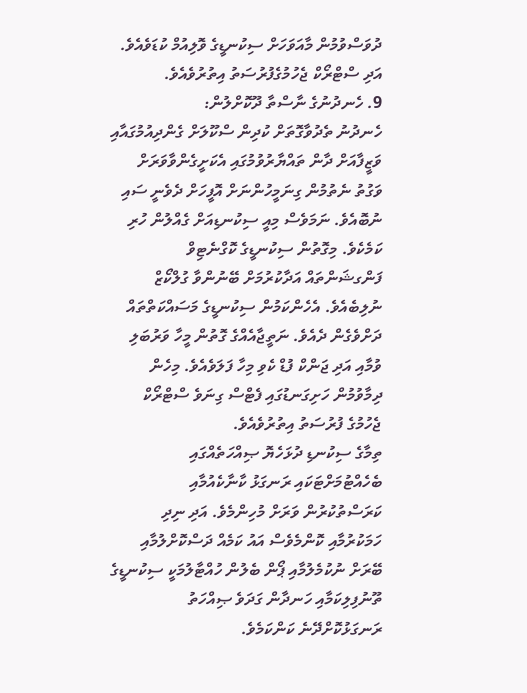ދުވަސްވުމުން މާއަވަހަށް ސިކުނޑީގެ ވޮލިއުމް ކުޑަވެއެވެ. އަދި ސްޓްރޯކް ޖެހުމުގެފުރުސަތު އިތުރުވެއެވެ.
9. ހެނދުނުގެ ނާސްތާ ދޫކޮށްލުން:
ހެނދުނު ތެދުވާގޮތަށް ކުދިން ސްކޫލަށް ގެންދިއުމުގައާއި ވަޒީފާއަށް ދާން ތައްޔާރުވުމުގައި އެކަށީގެންވާވަރަށް ވަގުތު ނެތުމުން ގިނަމީހުންނަށް އޮފީހަށް ދެވެނީ ސައި ނުބޮއެވެ. ނަމަވެސް މިއީ ސިކުނޑިއަށް ގެއްލުން ހުރި ކަމެކެވެ. މިގޮތުން ސިކުނޑީގެ ކޮގްނެޓިވް ފަންގޝަންތައް އަދާކުރުމަށް ބޭނުންވާ ގުލްކޯޒް ނުލިބެއެވެ. އެހެންކަމުން ސިކުނޑީގެ މަސައްކަތްތައް ދަށްވެގެން ދެއެވެ. ނަތީޖާއެއްގެ ގޮތުން މީހާ ވަރުބަލި ވުމާއި އަދި ޖަންކް ފުޑް ކެވި މިހާ ފަލަވެއެވެ. މިހެން ދިމާވުމުން ހަށިގަނޑުގައި ފެޓްސް ގިނަވެ ސްޓްރޯކް ޖެހުމުގެ ފުރުސަތު އިތުރުވެއެވެ.
ތިމާގެ ސިކުނޑި ދުޅަހެޔޮ ޞިއްހަތެއްގައި ބެހެއްޓުމަށްޓަކައި ރަނގަޅު ކާނާކެއުމާއި ކަރަސްތުކުރުން ވަރަށް މުހިންމެވެ. އަދި ނިދި ހަމަކުރުމާއި ކޮންމެވެސް އައު ކަމެއް ދަސްކޮށްލުމާއި ބޭރަށް ނުކުމެލުމާއި ޕޯން ބެލުން ހުއްޓާލުމަކީ ސިކުނޑީގެ ތޫނުފިލިކަމާއި ހަނދާން ގަދަވެ ޞިއްހަތު ރަނގަޅުކޮށްދޭނެ ކަންކަމެވެ.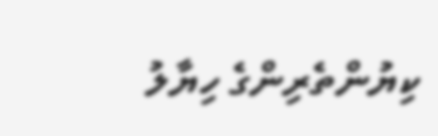ކިޔުންތެރިންގެ ހިޔާލު